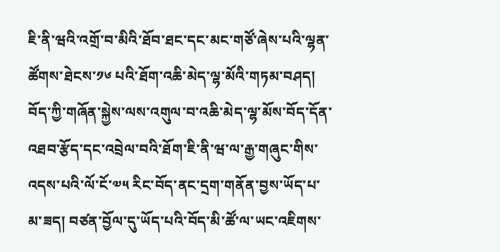ཇི་ནི་ཝའི་འགྲོ་བ་མིའི་ཐོབ་ཐང་དང་མང་གཙོ་ཞེས་པའི་ལྷན་ཚོགས་ཐེངས་༡༦ པའི་ཐོག་འཆི་མེད་ལྷ་མོའི་གཏམ་བཤད།
བོད་ཀྱི་གཞོན་སྐྱེས་ལས་འགུལ་བ་འཆི་མེད་ལྷ་མོས་བོད་དོན་འཐབ་རྩོད་དང་འབྲེལ་བའི་ཐོག་ཇི་ནི་ཝ་ལ་རྒྱ་གཞུང་གིས་འདས་པའི་ལོ་ངོ་༧༥ རིང་བོད་ནང་དྲག་གནོན་བྱས་ཡོད་པ་མ་ཟད། བཙན་བྱོལ་དུ་ཡོད་པའི་བོད་མི་ཚོ་ལ་ཡང་འཇིགས་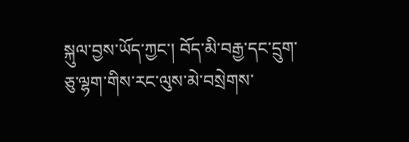སྐུལ་བྱས་ཡོད་ཀྱང་། བོད་མི་བརྒྱ་དང་དྲུག་ཅུ་ལྷག་གིས་རང་ལུས་མེ་བསྲེགས་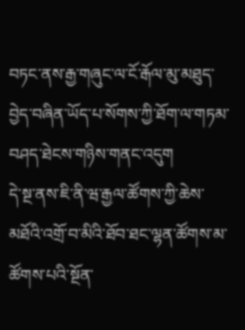བཏང་ནས་རྒྱ་གཞུང་ལ་ངོ་རྒོལ་མུ་མཐུད་བྱེད་བཞིན་ཡོད་པ་སོགས་ཀྱི་ཐོག་ལ་གཏམ་བཤད་ཐེངས་གཉིས་གནང་འདུག
དེ་སྔ་ནས་ཇི་ནི་ཝ་རྒྱལ་ཚོགས་ཀྱི་ཆེས་མཐོའི་འགྲོ་བ་མིའི་ཐོབ་ཐང་ལྷན་ཚོགས་མ་ཚོགས་པའི་སྔོན་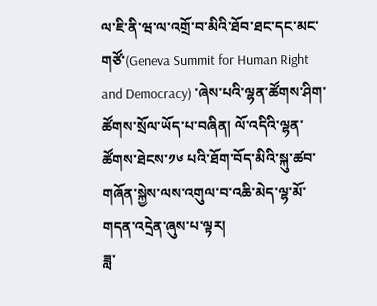ལ་ཇི་ནི་ཝ་ལ་འགྲོ་བ་མིའི་ཐོབ་ཐང་དང་མང་གཙོ་(Geneva Summit for Human Right and Democracy) ་ཞེས་པའི་ལྷན་ཚོགས་ཤིག་ཚོགས་སྲོལ་ཡོད་པ་བཞིན། ལོ་འདིའི་ལྷན་ཚོགས་ཐེངས་༡༦ པའི་ཐོག་བོད་མིའི་སྐུ་ཚབ་གཞོན་སྐྱེས་ལས་འགུལ་བ་འཆི་མེད་ལྷ་མོ་གདན་འདྲེན་ཞུས་པ་ལྟར།
ཟླ་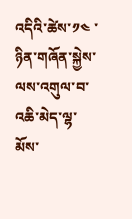འདིའི་ཚེས་༡༤ ་ཉིན་གཞོན་སྐྱེས་ལས་འགུལ་བ་འཆི་མེད་ལྷ་མོས་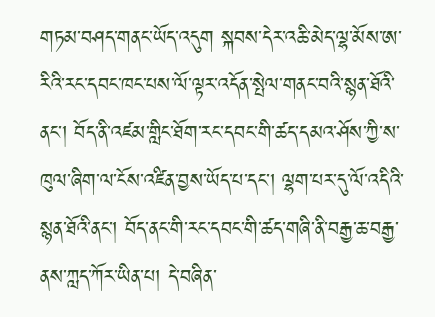གཏམ་བཤད་གནང་ཡོད་འདུག སྐབས་དེར་འཆི་མེད་ལྷ་མོས་ཨ་རིའི་རང་དབང་ཁང་པས་ལོ་ལྟར་འདོན་སྤེལ་གནང་བའི་སྙན་ཐོའི་ནང་། བོད་ནི་འཛམ་གླིང་ཐོག་རང་དབང་གི་ཚད་དམའ་ཤོས་ཀྱི་ས་ཁུལ་ཞིག་ལ་ངོས་འཛིན་བྱས་ཡོད་པ་དང་། ལྷག་པར་དུ་ལོ་འདིའི་སྙན་ཐོའི་ནང་། བོད་ནང་གི་རང་དབང་གི་ཚད་གཞི་ནི་བརྒྱ་ཆ་བརྒྱ་ནས་ཀླད་ཀོར་ཡིན་པ། དེ་བཞིན་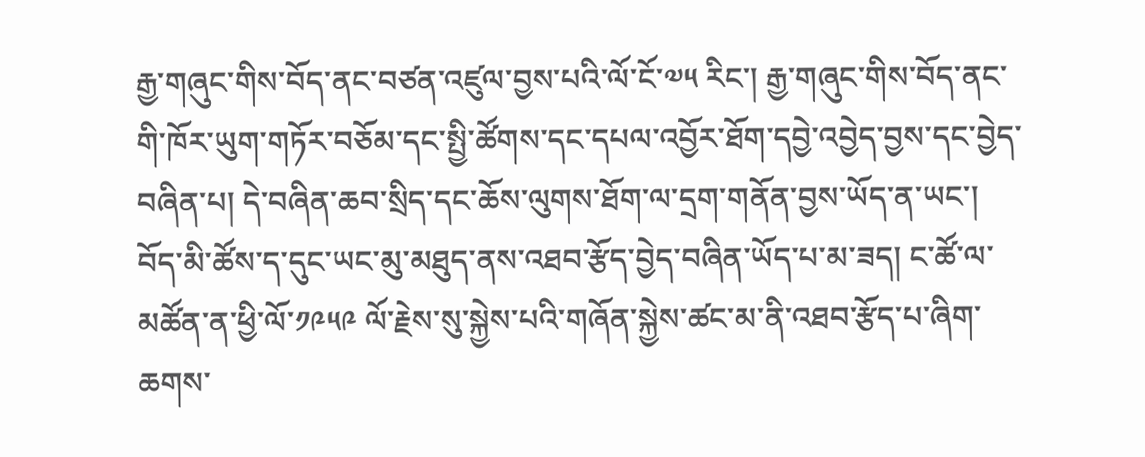རྒྱ་གཞུང་གིས་བོད་ནང་བཙན་འཛུལ་བྱས་པའི་ལོ་ངོ་༧༥ རིང་། རྒྱ་གཞུང་གིས་བོད་ནང་གི་ཁོར་ཡུག་གཏོར་བཅོམ་དང་སྤྱི་ཚོགས་དང་དཔལ་འབྱོར་ཐོག་དབྱེ་འབྱེད་བྱས་དང་བྱེད་བཞིན་པ། དེ་བཞིན་ཆབ་སྲིད་དང་ཆོས་ལུགས་ཐོག་ལ་དྲག་གནོན་བྱས་ཡོད་ན་ཡང་། བོད་མི་ཚོས་ད་དུང་ཡང་མུ་མཐུད་ནས་འཐབ་རྩོད་བྱེད་བཞིན་ཡོད་པ་མ་ཟད། ང་ཚོ་ལ་མཚོན་ན་ཕྱི་ལོ་༡༩༥༩ ལོ་རྗེས་སུ་སྐྱེས་པའི་གཞོན་སྐྱེས་ཚང་མ་ནི་འཐབ་རྩོད་པ་ཞིག་ཆགས་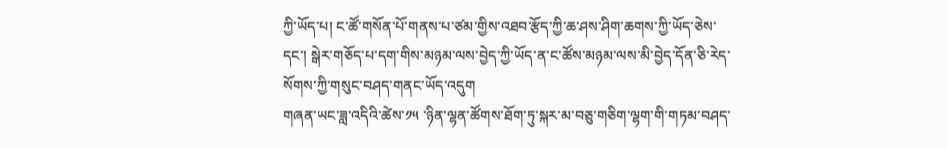ཀྱི་ཡོད་པ། ང་ཚོ་གསོན་པོ་གནས་པ་ཙམ་གྱིས་འཐབ་རྩོད་ཀྱི་ཆ་ཤས་ཤིག་ཆགས་ཀྱི་ཡོད་ཅེས་དང་། སྒེར་གཅོད་པ་དག་གིས་མཉམ་ལས་བྱེད་ཀྱི་ཡོད་ན་ང་ཚོས་མཉམ་ལས་མི་བྱེད་དོན་ཅི་རེད་སོགས་ཀྱི་གསུང་བཤད་གནང་ཡོད་འདུག
གཞན་ཡང་ཟླ་འདིའི་ཚེས་༡༥ ་ཉིན་ལྷན་ཚོགས་ཐོག་ཏུ་སྐར་མ་བཅུ་གཅིག་ལྷག་གི་གཏམ་བཤད་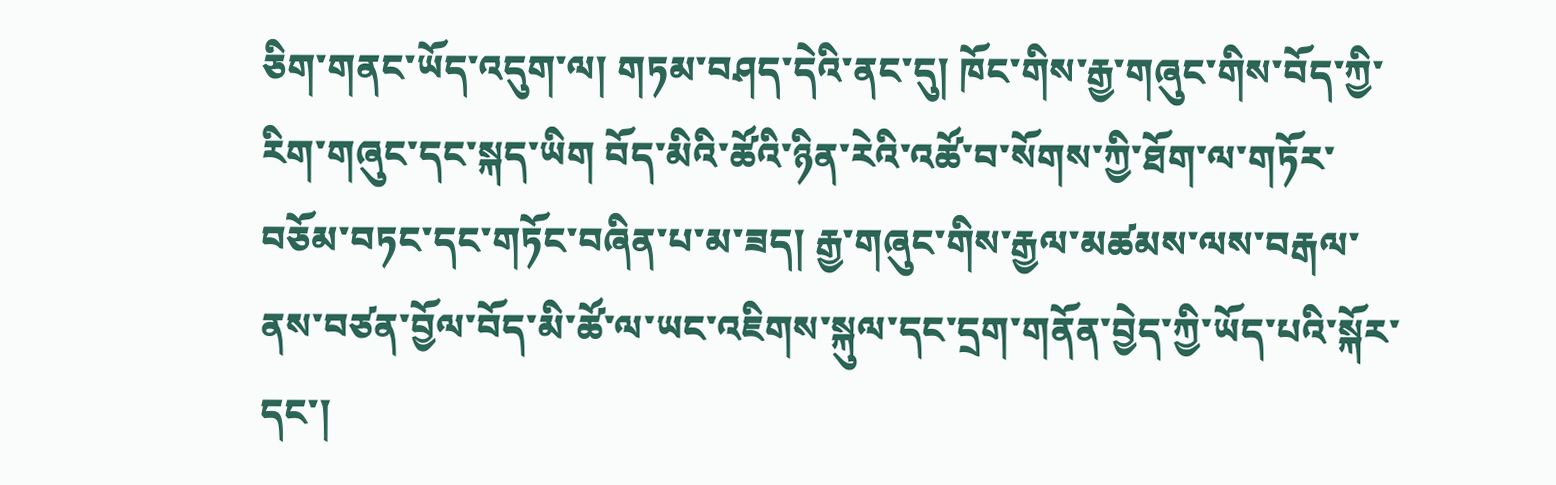ཅིག་གནང་ཡོད་འདུག་ལ། གཏམ་བཤད་དེའི་ནང་དུ། ཁོང་གིས་རྒྱ་གཞུང་གིས་བོད་ཀྱི་རིག་གཞུང་དང་སྐད་ཡིག བོད་མིའི་ཚོའི་ཉིན་རེའི་འཚོ་བ་སོགས་ཀྱི་ཐོག་ལ་གཏོར་བཅོམ་བཏང་དང་གཏོང་བཞིན་པ་མ་ཟད། རྒྱ་གཞུང་གིས་རྒྱལ་མཚམས་ལས་བརྒལ་ནས་བཙན་བྱོལ་བོད་མི་ཚོ་ལ་ཡང་འཇིགས་སྐུལ་དང་དྲག་གནོན་བྱེད་ཀྱི་ཡོད་པའི་སྐོར་དང་།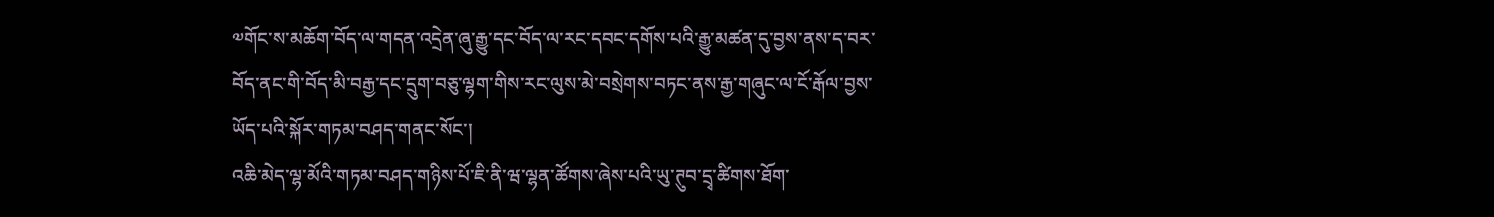༧གོང་ས་མཆོག་བོད་ལ་གདན་འདྲེན་ཞུ་རྒྱུ་དང་བོད་ལ་རང་དབང་དགོས་པའི་རྒྱུ་མཚན་དུ་བྱས་ནས་ད་བར་བོད་ནང་གི་བོད་མི་བརྒྱ་དང་དྲུག་བཅུ་ལྷག་གིས་རང་ལུས་མེ་བསྲེགས་བཏང་ནས་རྒྱ་གཞུང་ལ་ངོ་རྒོལ་བྱས་ཡོད་པའི་སྐོར་གཏམ་བཤད་གནང་སོང་།
འཆི་མེད་ལྷ་མོའི་གཏམ་བཤད་གཉིས་པོ་ཇི་ནི་ཝ་ལྷན་ཚོགས་ཞེས་པའི་ཡུ་ཊུབ་དྲྭ་ཚིགས་ཐོག་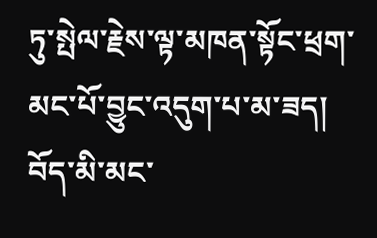ཏུ་སྤེལ་རྗེས་ལྟ་མཁན་སྟོང་ཕྲག་མང་པོ་བྱུང་འདུག་པ་མ་ཟད། བོད་མི་མང་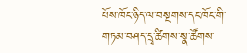པོས་ཁོང་ཉིད་ལ་བསྔགས་དང་ཁོང་གི་གཏམ་བཤད་དྲྭ་ཚིགས་སྣ་ཚོགས་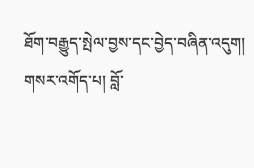ཐོག་བརྒྱུད་སྤེལ་བྱས་དང་བྱེད་བཞིན་འདུག།
གསར་འགོད་པ། བློ་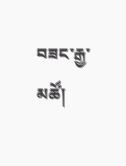བཟང་རྒྱ་མཚོ།